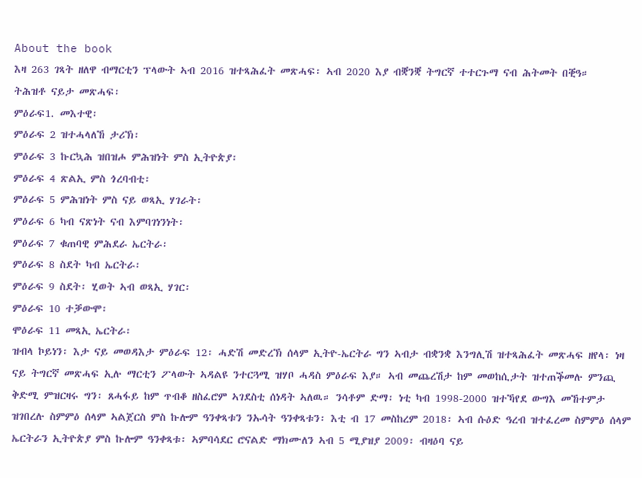About the book
እዛ 263 ገጻት ዘለዋ ብማርቲን ፕላውት ኣብ 2016 ዝተጻሕፈት መጽሓፍ፡ ኣብ 2020 እያ ብቛንቛ ትግርኛ ተተርጉማ ናብ ሕትመት በቒዓ።
ትሕዝቶ ናይታ መጽሓፍ፡
ምዕራፍ1. መእተዊ፡
ምዕራፍ 2 ዝተሓላለኸ ታሪኽ፡
ምዕራፍ 3 ኩርኳሕ ዝበዝሖ ምሕዝነት ምስ ኢትዮጵያ፡
ምዕራፍ 4 ጽልኢ ምስ ጎረባብቲ፡
ምዕራፍ 5 ምሕዝነት ምስ ናይ ወጻኢ ሃገራት፡
ምዕራፍ 6 ካብ ናጽነት ናብ እምባገነንነት፡
ምዕራፍ 7 ቁጠባዊ ምሕደራ ኤርትራ፡
ምዕራፍ 8 ስደት ካብ ኤርትራ፡
ምዕራፍ 9 ስደት፡ ሂወት ኣብ ወጻኢ ሃገር፡
ምዕራፍ 10 ተቓውሞ፡
ሞዕራፍ 11 መጻኢ ኤርትራ፡
ዝብላ ኮይነን፡ እታ ናይ መወዳእታ ምዕራፍ 12፡ ሓድሽ መድረኽ ሰላም ኢትዮ-ኤርትራ ግን ኣብታ ብቋንቋ እንግሊሽ ዝተጻሕፈት መጽሓፍ ዘየላ፡ ነዛ ናይ ትግርኛ መጽሓፍ ኢሉ ማርቲን ፖላውት ኣዳልዩ ንተርጓሚ ዝሃቦ ሓዳስ ምዕራፍ እያ። ኣብ መጨረሽታ ከም መወከሲታት ዝተጠቕመሉ ምንጪ ቅድሚ ምዝርዛሩ ግን፡ ጸሓፋይ ከም ጥብቆ ዘስፈሮም ኣገደስቲ ሰነዳት ኣለዉ። ንሳቶም ድማ፡ ነቲ ካብ 1998-2000 ዝተኻየደ ውግእ መኸተምታ ዝገበረሉ ስምምዕ ሰላም ኣልጀርስ ምስ ኩሎም ዓንቀጻቱን ንኡሳት ዓንቀጻቱን፡ እቲ ብ 17 መስከረም 2018፡ ኣብ ሱዕድ ዓረብ ዝተፈረመ ስምምዕ ሰላም ኤርትራን ኢትዮጵያ ምስ ኩሎም ዓንቀጻቱ፡ ኣምባሳደር ሮናልድ ማክሙለን ኣብ 5 ሚያዝያ 2009፡ ብዛዕባ ናይ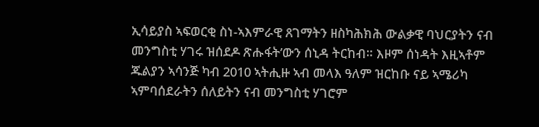ኢሳይያስ ኣፍወርቂ ስነ-ኣእምራዊ ጸገማትን ዘስካሕክሕ ውልቃዊ ባህርያትን ናብ መንግስቲ ሃገሩ ዝሰደዶ ጽሑፋት’ውን ሰኒዳ ትርከብ። እዞም ሰነዳት እዚኣቶም ጁልያን ኣሳንጅ ካብ 2010 ኣትሒዙ ኣብ መላእ ዓለም ዝርከቡ ናይ ኣሜሪካ ኣምባሰደራትን ሰለይትን ናብ መንግስቲ ሃገሮም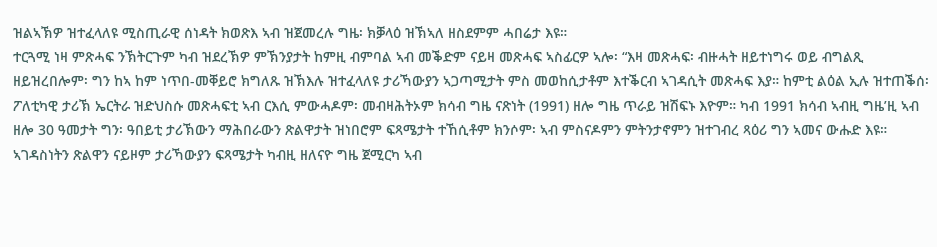ዝልኣኽዎ ዝተፈላለዩ ሚስጢራዊ ሰነዳት ክወጽእ ኣብ ዝጀመረሉ ግዜ፡ ክቓላዕ ዝኽኣለ ዘስደምም ሓበሬታ እዩ።
ተርጓሚ ነዛ ምጽሓፍ ንኽትርጉም ካብ ዝደረኽዎ ምኽንያታት ከምዚ ብምባል ኣብ መቕድም ናይዛ መጽሓፍ ኣስፊርዎ ኣሎ፡ “እዛ መጽሓፍ፡ ብዙሓት ዘይተነግሩ ወይ ብግልጺ ዘይዝረበሎም፡ ግን ከኣ ከም ነጥበ-መቐይሮ ክግለጹ ዝኽእሉ ዝተፈላለዩ ታሪኻውያን ኣጋጣሚታት ምስ መወከሲታቶም እተቕርብ ኣገዳሲት መጽሓፍ እያ። ከምቲ ልዕል ኢሉ ዝተጠቕሰ፡ ፖለቲካዊ ታሪኽ ኤርትራ ዝድህስሱ መጽሓፍቲ ኣብ ርእሲ ምውሓዶም፡ መብዛሕትኦም ክሳብ ግዜ ናጽነት (1991) ዘሎ ግዜ ጥራይ ዝሽፍኑ እዮም። ካብ 1991 ክሳብ ኣብዚ ግዜ’ዚ ኣብ ዘሎ 30 ዓመታት ግን፡ ዓበይቲ ታሪኽውን ማሕበራውን ጽልዋታት ዝነበሮም ፍጻሜታት ተኸሲቶም ክንሶም፡ ኣብ ምስናዶምን ምትንታኖምን ዝተገብረ ጻዕሪ ግን ኣመና ውሑድ እዩ። ኣገዳስነትን ጽልዋን ናይዞም ታሪኻውያን ፍጻሜታት ካብዚ ዘለናዮ ግዜ ጀሚርካ ኣብ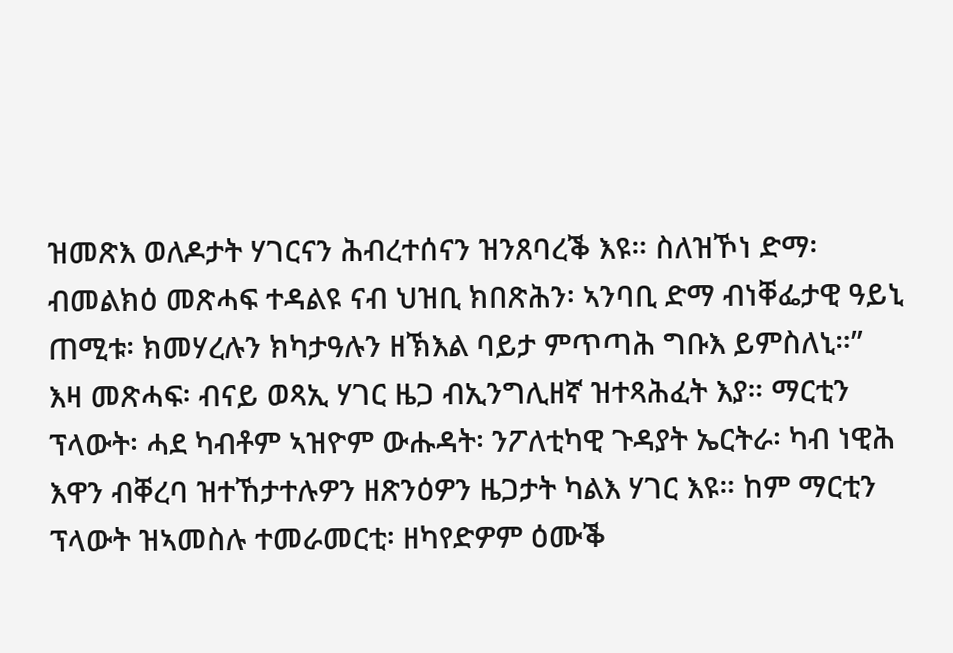ዝመጽእ ወለዶታት ሃገርናን ሕብረተሰናን ዝንጸባረቕ እዩ። ስለዝኾነ ድማ፡ ብመልክዕ መጽሓፍ ተዳልዩ ናብ ህዝቢ ክበጽሕን፡ ኣንባቢ ድማ ብነቐፌታዊ ዓይኒ ጠሚቱ፡ ክመሃረሉን ክካታዓሉን ዘኽእል ባይታ ምጥጣሕ ግቡእ ይምስለኒ።”
እዛ መጽሓፍ፡ ብናይ ወጻኢ ሃገር ዜጋ ብኢንግሊዘኛ ዝተጻሕፈት እያ። ማርቲን ፕላውት፡ ሓደ ካብቶም ኣዝዮም ውሑዳት፡ ንፖለቲካዊ ጉዳያት ኤርትራ፡ ካብ ነዊሕ እዋን ብቐረባ ዝተኸታተሉዎን ዘጽንዕዎን ዜጋታት ካልእ ሃገር እዩ። ከም ማርቲን ፕላውት ዝኣመስሉ ተመራመርቲ፡ ዘካየድዎም ዕሙቕ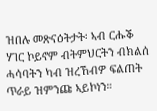ዝበሉ መጽናዕትታት፡ ኣብ ርሑቕ ሃገር ኮይኖም ብትምህርትን ብክልሰ ሓሳባትን ካብ ዝረኸብዎ ፍልጠት ጥራይ ዝምንጩ ኣይኮነን።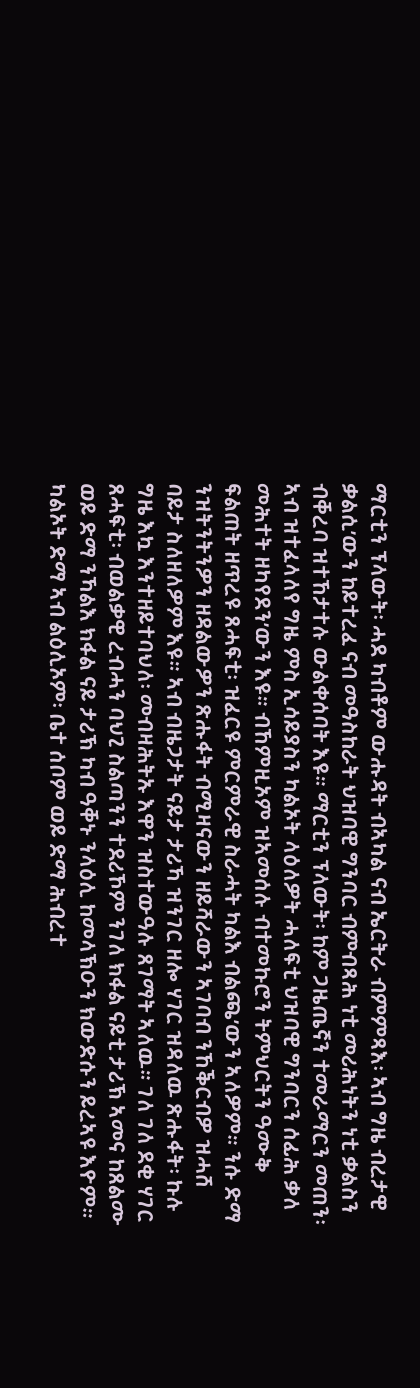ማርቲን ፕላውት፡ ሓደ ካብቶም ውሑዳት ብኣካል ናብ ኤርትራ ብምምጻእ፡ ኣብ ግዜ ብረታዊ ቃልሲ’ውን ከይተረፈ ናብ መዓስከራት ህዝባዊ ግንባር ብምብጻሕ ነቲ መሪሕነትን ነቲ ቃልስን ብቐረባ ዝተኸታተሉ ውልቀሰባት እዩ። ማርቲን ፕላውት፡ ከም ጋዜጤኛን ተመራማርን መጠን፡ ኣብ ዝተፈላለየ ግዜ ምስ ኢሳይያስን ካልኦት ላዕለዎት ሓለፍቲ ህዝባዊ ግንባርን ሰፊሕ ቃለ መሕተት ዘካየደን’ውን እዩ። ብኸምዚኦም ዝኣመሰሉ ብተመኩሮን ትምህርትን ዓሙቅ ፍልጠት ዘጥረዩ ጸሓፍቲ፡ ዝፈርዩ ምርምራዊ ስራሓት ካልእ ብልጫ’ውን ኣለዎም። ንሱ ድማ ንዝትንትንዎን ዘዳልውዎን ጽሑፋት ብሚዛናውን ዘይሻራውን ኣገባብ ንኸቕርብዎ ዝሓሸ ባይታ ስለዘለዎም እዩ። ኣብ ብዜጋታት ናይታ ታሪኻ ዝንገር ዘሎ ሃገር ዝዳለዉ ጽሑፋት፡ ኩሉ ግዜ እኳ እንተዘይተባህለ፡ መብዛሕትኡ እዋን ዝስተውዓሉ ጸገማት ኣለዉ። ገለ ገለ ደቂ ሃገር ጸሓፍቲ፡ ብወልቃዊ ረብሓን ባህጊ ስልጣንን ተደሪኾም ንገለ ክፋል ናይቲ ታሪኽ ኣመና ከጸልሙ ወይ ድማ ንኻልእ ክፋል ናይ ታሪኽ ካብ ዓቐኑ ንላዕሊ ከመላኽዑን ክውድሱን ይረኣዩ እዮም። ካልኦት ድማ ኣብ ልዕሊኦም፡ ቤተ ሰቦም ወይ ድማ ሕብረተ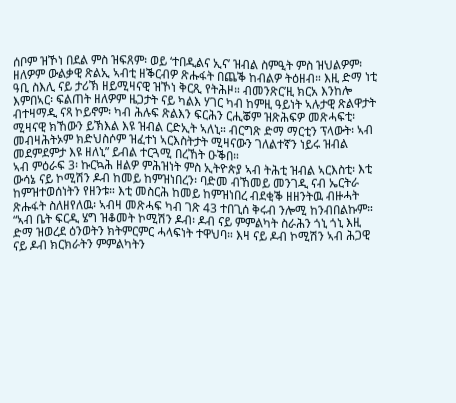ሰቦም ዝኾነ በደል ምስ ዝፍጸም፡ ወይ ‘ተበዲልና ኢና’ ዝብል ስምዒት ምስ ዝህልዎም፡ ዘለዎም ውልቃዊ ጽልኢ ኣብቲ ዘቕርብዎ ጽሑፋት በጨቕ ከብልዎ ትዕዘብ። እዚ ድማ ነቲ ዓቢ ስእሊ ናይ ታሪኽ ዘይሚዛናዊ ዝኾነ ቅርጺ የትሕዞ። ብመንጽር’ዚ ክርአ እንከሎ እምበኣር፡ ፍልጠት ዘለዎም ዜጋታት ናይ ካልእ ሃገር ካብ ከምዚ ዓይነት ኣሉታዊ ጽልዋታት ብተዛማዲ ናጻ ኮይኖም፡ ካብ ሕሉፍ ጽልእን ፍርሕን ርሒቖም ዝጽሕፍዎ መጽሓፍቲ፡ ሚዛናዊ ክኸውን ይኽእል እዩ ዝብል ርድኢት ኣለኒ። ብርግጽ ድማ ማርቲን ፕላውት፡ ኣብ መብዛሕትኦም ክድህስሶም ዝፈተነ ኣርእስትታት ሚዛናውን ገለልተኛን ነይሩ ዝብል መደምደምታ እዩ ዘለኒ” ይብል ተርጓሚ በረኸት ዑቕበ።
ኣብ ምዕራፍ 3፡ ኩርኳሕ ዘልዎ ምሕዝነት ምስ ኢትዮጵያ ኣብ ትሕቲ ዝብል ኣርእስቲ፡ እቲ ውሳኔ ናይ ኮሚሽን ዶብ ከመይ ከምዝነበረን፡ ባድመ ብኸመይ መንገዲ ናብ ኤርትራ ከምዝተወሰነትን የዘንቱ። እቲ መስርሕ ከመይ ከምዝነበረ ብደቂቕ ዘዘንትዉ ብዙሓት ጽሑፋት ስለዘየለዉ፡ ኣብዛ መጽሓፍ ካብ ገጽ 43 ተበጊሰ ቅሩብ ንሎሚ ከንብበልኩም።
“ኣብ ቤት ፍርዲ ሄግ ዝቆመት ኮሚሽን ዶብ፡ ዶብ ናይ ምምልካት ስራሕን ጎኒ ጎኒ እዚ ድማ ዝወረደ ዕንወትን ክትምርምር ሓላፍነት ተዋህባ። እዛ ናይ ዶብ ኮሚሽን ኣብ ሕጋዊ ናይ ዶብ ክርክራትን ምምልካትን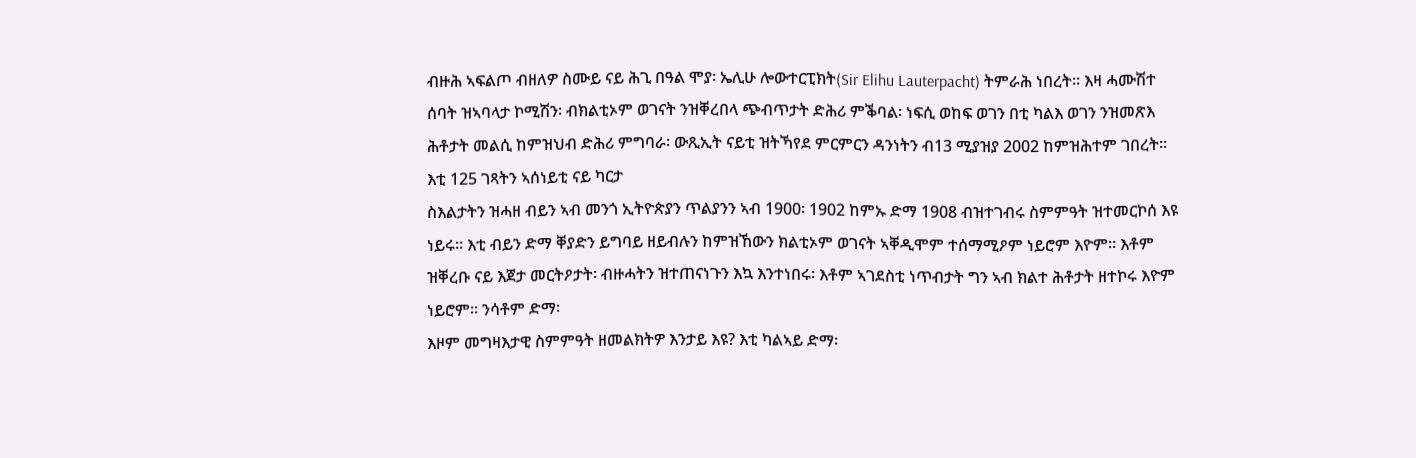ብዙሕ ኣፍልጦ ብዘለዎ ስሙይ ናይ ሕጊ በዓል ሞያ፡ ኤሊሁ ሎውተርፒክት(Sir Elihu Lauterpacht) ትምራሕ ነበረት። እዛ ሓሙሽተ ሰባት ዝኣባላታ ኮሚሽን፡ ብክልቲኦም ወገናት ንዝቐረበላ ጭብጥታት ድሕሪ ምቕባል፡ ነፍሲ ወከፍ ወገን በቲ ካልእ ወገን ንዝመጽእ ሕቶታት መልሲ ከምዝህብ ድሕሪ ምግባራ፡ ውጺኢት ናይቲ ዝትኻየደ ምርምርን ዳንነትን ብ13 ሚያዝያ 2002 ከምዝሕተም ገበረት። እቲ 125 ገጻትን ኣሰነይቲ ናይ ካርታ
ስእልታትን ዝሓዘ ብይን ኣብ መንጎ ኢትዮጵያን ጥልያንን ኣብ 1900፡ 1902 ከምኡ ድማ 1908 ብዝተገብሩ ስምምዓት ዝተመርኮሰ እዩ ነይሩ። እቲ ብይን ድማ ቐያድን ይግባይ ዘይብሉን ከምዝኸውን ክልቲኦም ወገናት ኣቐዲሞም ተሰማሚዖም ነይሮም እዮም። እቶም ዝቐረቡ ናይ እጀታ መርትዖታት፡ ብዙሓትን ዝተጠናነጉን እኳ እንተነበሩ፡ እቶም ኣገደስቲ ነጥብታት ግን ኣብ ክልተ ሕቶታት ዘተኮሩ እዮም ነይሮም። ንሳቶም ድማ፡
እዞም መግዛእታዊ ስምምዓት ዘመልክትዎ እንታይ እዩ? እቲ ካልኣይ ድማ፡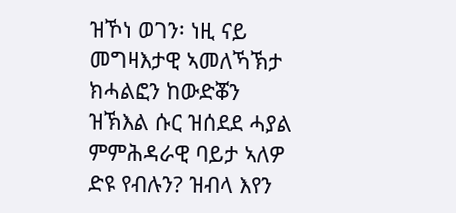ዝኾነ ወገን፡ ነዚ ናይ መግዛእታዊ ኣመለኻኽታ ክሓልፎን ከውድቖን ዝኽእል ሱር ዝሰደደ ሓያል ምምሕዳራዊ ባይታ ኣለዎ ድዩ የብሉን? ዝብላ እየን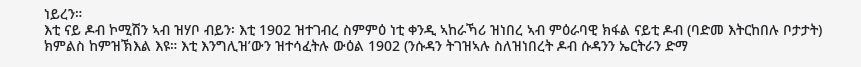ነይረን።
እቲ ናይ ዶብ ኮሚሽን ኣብ ዝሃቦ ብይን፡ እቲ 1902 ዝተገብረ ስምምዕ ነቲ ቀንዲ ኣከራኻሪ ዝነበረ ኣብ ምዕራባዊ ክፋል ናይቲ ዶብ (ባድመ እትርከበሉ ቦታታት) ክምልስ ከምዝኽእል እዩ። እቲ እንግሊዝ’ውን ዝተሳፈትሉ ውዕል 1902 (ንሱዳን ትገዝኣሉ ስለዝነበረት ዶብ ሱዳንን ኤርትራን ድማ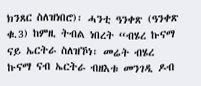ክንጸር ስለዝነበሮ)፡ ሓንቲ ዓንቀጽ (ዓንቀጽ ቁ.3) ከምዚ ትብል ነበረት “ብሄረ ኩናማ ናይ ኤርትራ ስለዝኾነ፡ መሬት ብሄረ ኩናማ ናብ ኤርትራ ብዘእቱ መንገዲ ዶብ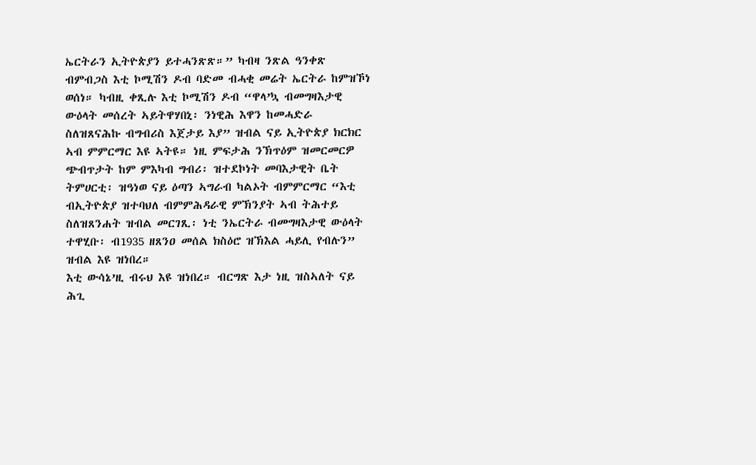ኤርትራን ኢትዮጵያን ይተሓንጽጽ።” ካብዛ ንጽል ዓንቀጽ ብምብጋስ እቲ ኮሚሽን ዶብ ባድመ ብሓቂ መሬት ኤርትራ ከምዝኾነ ወሰነ። ካብዚ ቀጺሉ እቲ ኮሚሽን ዶብ “ዋላ’ኳ ብመግዛእታዊ ውዕላት መሰረት ኣይትዋሃበኒ፡ ንነዊሕ እዋን ከመሓድራ ስለዝጸናሕኩ ብግብሪስ እጀታይ እያ” ዝብል ናይ ኢትዮጵያ ክርክር ኣብ ምምርማር እዩ ኣትዩ። ነዚ ምፍታሕ ንኽጥዕም ዝመርመርዎ ጭብጥታት ከም ምእካብ ግብሪ፡ ዝተደኮነት መባእታዊት ቤት ትምሀርቲ፡ ዝዓነወ ናይ ዕጣን ኣግራብ ካልኦት ብምምርማር “እቲ ብኢትዮጵያ ዝተባህለ ብምምሕዳራዊ ምኽንያት ኣብ ትሕተይ ስለዝጸንሐት ዝብል መርገጺ፡ ነቲ ንኤርትራ ብመግዛእታዊ ውዕላት ተዋሂቡ፡ ብ1935 ዘጸንዐ መሰል ክስዕሮ ዝኽእል ሓይሊ የብሉን” ዝብል እዩ ዝነበረ።
እቲ ውሳኔ’ዚ ብሩህ እዩ ዝነበረ። ብርግጽ እታ ነዚ ዝስኣለት ናይ ሕጊ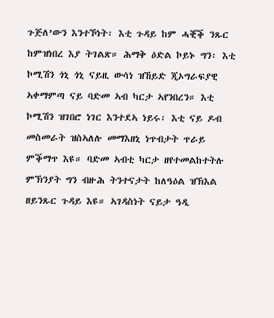ጉጅለ’ውን እንተኾነት፡ እቲ ጉዳይ ከም ሓቒቕ ንጹር ከምዝነበረ እያ ትገልጽ። ሕማቅ ዕድል ኮይኑ ግን፡ እቲ ኮሚሽን ጎኒ ጎኒ ናይዚ ውሳነ ዝኸይድ ጂኦግራፍያዊ ኣቀማምጣ ናይ ባድመ ኣብ ካርታ ኣየንበረን። እቲ ኮሚሽን ዝገበሮ ነገር እንተደኣ ነይሩ፡ እቲ ናይ ዶብ መስመራት ዝስኣለሉ መማእዘኒ ነጥብታት ጥራይ ምቕማጥ እዩ። ባድመ ኣብቲ ካርታ ዘየተመልከተትሉ
ምኽንያት ግን ብዙሕ ትንተናታት ከለዓዕል ዝኽእል ዘይንጹር ጉዳይ እዩ። ኣገዳስነት ናይታ ዓዲ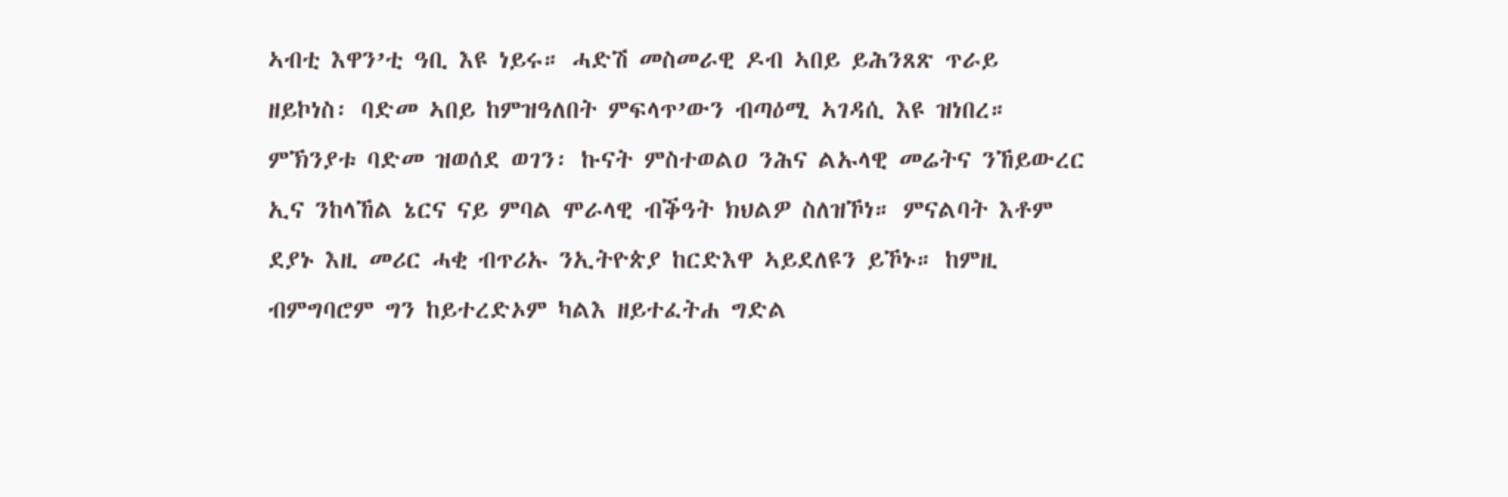ኣብቲ እዋን’ቲ ዓቢ እዩ ነይሩ። ሓድሽ መስመራዊ ዶብ ኣበይ ይሕንጸጽ ጥራይ ዘይኮነስ፡ ባድመ ኣበይ ከምዝዓለበት ምፍላጥ’ውን ብጣዕሚ ኣገዳሲ እዩ ዝነበረ። ምኽንያቱ ባድመ ዝወሰደ ወገን፡ ኩናት ምስተወልዐ ንሕና ልኡላዊ መሬትና ንኸይውረር ኢና ንከላኸል ኔርና ናይ ምባል ሞራላዊ ብቕዓት ክህልዎ ስለዝኾነ። ምናልባት እቶም ደያኑ እዚ መሪር ሓቂ ብጥሪኡ ንኢትዮጵያ ከርድእዋ ኣይደለዩን ይኾኑ። ከምዚ ብምግባሮም ግን ከይተረድኦም ካልእ ዘይተፈትሐ ግድል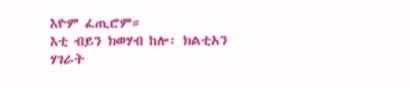እዮም ፈጢሮም።
እቲ ብይን ክወሃብ ከሎ፡ ክልቲአን ሃገራት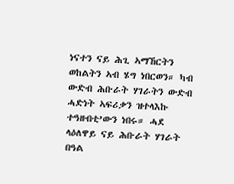ነናተን ናይ ሕጊ ኣማኸርትን ወከልትን ኣብ ሄግ ነበርወን። ካብ ውድብ ሕቡራት ሃገራትን ውድብ ሓድነት ኣፍሪቃን ዝተላእኩ ተዓዘብቲ’ውን ነበሩ። ሓደ ላዕለዋይ ናይ ሕቡራት ሃገራት በዓል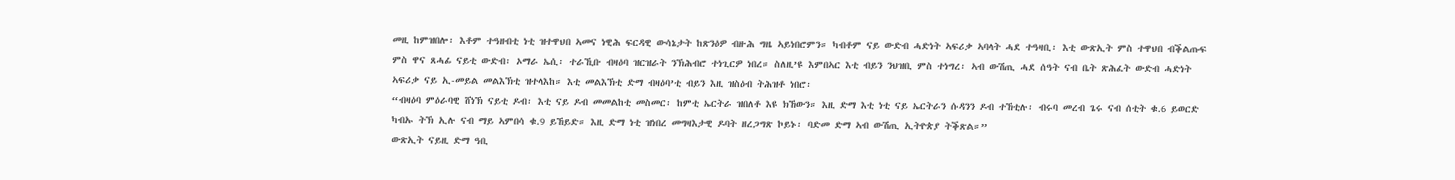መዚ ከምዝበሎ፡ እቶም ተዓዘብቲ ነቲ ዝተዋህበ ኣመና ነዊሕ ፍርዳዊ ውሳኔታት ከጽንዕዎ ብዙሕ ግዜ ኣይነበሮምን። ካብቶም ናይ ውድብ ሓድነት ኣፍሪቃ ኣባላት ሓደ ተዓዛቢ፡ እቲ ውጽኢት ምስ ተዋህበ ብቕልጡፍ ምስ ዋና ጸሓፊ ናይቲ ውድብ፡ ኦማራ ኤሲ፡ ተራኺቡ ብዛዕባ ዝርዝራት ንኽሕብሮ ተነጊርዎ ነበረ። ስለዚ’ዩ እምበኣር እቲ ብይን ንህዝቢ ምስ ተነግረ፡ ኣብ ውሽጢ ሓደ ሰዓት ናብ ቤት ጽሕፈት ውድብ ሓድነት ኣፍሪቃ ናይ ኢ-መይል መልእኽቲ ዝተላእከ። እቲ መልእኽቲ ድማ ብዛዕባ’ቲ ብይን እዚ ዝስዕብ ትሕዝቶ ነበሮ፡
“ብዛዕባ ምዕራባዊ ሸነኽ ናይቲ ዶብ፡ እቲ ናይ ዶብ መመልከቲ መስመር፡ ከምቲ ኤርትራ ዝበለቶ እዩ ክኸውን። እዚ ድማ እቲ ነቲ ናይ ኤርትራን ሱዳንን ዶብ ተኸቲሉ፡ ብሩባ መረብ ጌሩ ናብ ሰቲት ቁ.6 ይወርድ ካብኡ ትኽ ኢሉ ናብ ማይ ኣምበሳ ቁ.9 ይኸይድ። እዚ ድማ ነቲ ዝነበረ መግዛእታዊ ዶባት ዘረጋግጽ ኮይኑ፡ ባድመ ድማ ኣብ ውሽጢ ኢትዮጵያ ትቕጽል።”
ውጽኢት ናይዚ ድማ ዓቢ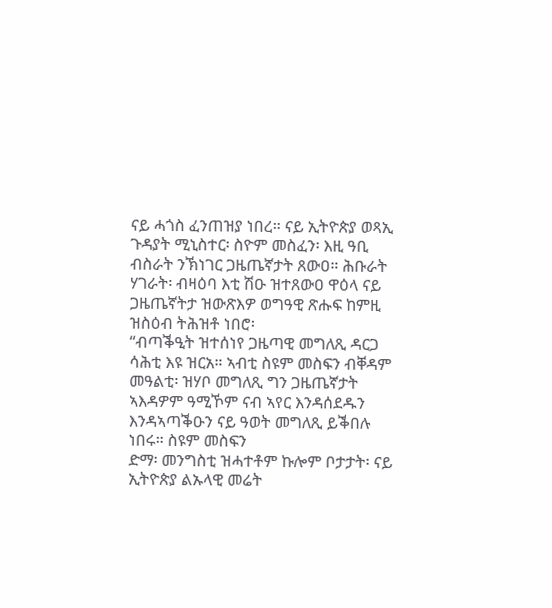ናይ ሓጎስ ፈንጠዝያ ነበረ። ናይ ኢትዮጵያ ወጻኢ ጉዳያት ሚኒስተር፡ ስዮም መስፈን፡ እዚ ዓቢ ብስራት ንኽነገር ጋዜጤኛታት ጸውዐ። ሕቡራት ሃገራት፡ ብዛዕባ እቲ ሽዑ ዝተጸውዐ ዋዕላ ናይ ጋዜጤኛትታ ዝውጽእዎ ወግዓዊ ጽሑፍ ከምዚ ዝስዕብ ትሕዝቶ ነበሮ፡
“ብጣቕዒት ዝተሰነየ ጋዜጣዊ መግለጺ ዳርጋ ሳሕቲ እዩ ዝርአ። ኣብቲ ስዩም መስፍን ብቐዳም መዓልቲ፡ ዝሃቦ መግለጺ ግን ጋዜጤኛታት ኣእዳዎም ዓሚኾም ናብ ኣየር እንዳሰደዱን እንዳኣጣቕዑን ናይ ዓወት መግለጺ ይቕበሉ ነበሩ። ስዩም መስፍን
ድማ፡ መንግስቲ ዝሓተቶም ኩሎም ቦታታት፡ ናይ ኢትዮጵያ ልኡላዊ መሬት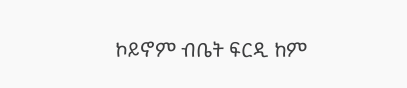ኮይኖም ብቤት ፍርዲ ከም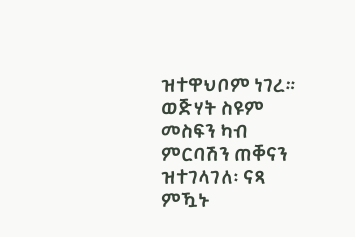ዝተዋህቦም ነገረ። ወጅሃት ስዩም መስፍን ካብ ምርባሽን ጠቐናን ዝተገላገለ፡ ናጻ ምዃኑ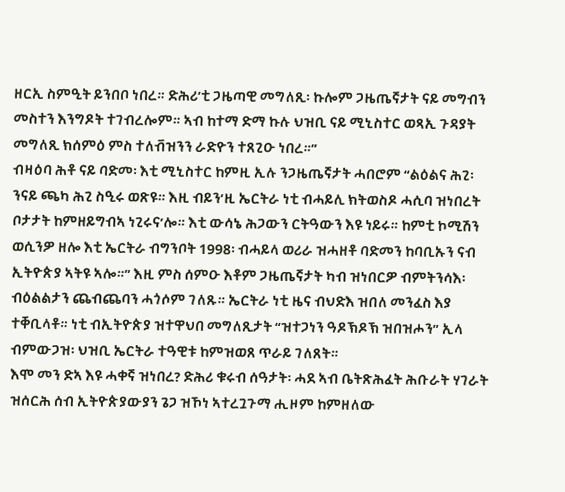ዘርኢ ስምዒት ይንበቦ ነበረ። ድሕሪ’ቲ ጋዜጣዊ መግለጺ፡ ኩሎም ጋዜጤኛታት ናይ መግብን መስተን እንግዶት ተገብረሎም። ኣብ ከተማ ድማ ኩሉ ህዝቢ ናይ ሚኒስተር ወጻኢ ጉዳያት መግለጺ ክሰምዕ ምስ ተለቭዝንን ራድዮን ተጸጊዑ ነበረ።”
ብዛዕባ ሕቶ ናይ ባድመ፡ እቲ ሚኒስተር ከምዚ ኢሉ ንጋዜጤኛታት ሓበሮም “ልዕልና ሕጊ፡ ንናይ ጫካ ሕጊ ስዒሩ ወጽዩ። እዚ ብይን’ዚ ኤርትራ ነቲ ብሓይሊ ክትወስዶ ሓሲባ ዝነበረት ቦታታት ከምዘይግብኣ ነጊሩና’ሎ። እቲ ውሳኔ ሕጋውን ርትዓውን እዩ ነይሩ። ከምቲ ኮሚሽን ወሲንዎ ዘሎ እቲ ኤርትራ ብግንቦት 1998፡ ብሓይላ ወሪራ ዝሓዘቶ ባድመን ከባቢኡን ናብ ኢትዮጵያ ኣትዩ ኣሎ።” እዚ ምስ ሰምዑ እቶም ጋዜጤኛታት ካብ ዝነበርዎ ብምትንሳእ፡ ብዕልልታን ጨብጨባን ሓጎሶም ገለጹ። ኤርትራ ነቲ ዜና ብህድእ ዝበለ መንፈስ እያ ተቐቢላቶ። ነቲ ብኢትዮጵያ ዝተዋህበ መግለጺታት “ዝተጋነን ዓዶኽዶኽ ዝበዝሖን” ኢላ ብምውጋዝ፡ ህዝቢ ኤርትራ ተዓዊቱ ከምዝወጸ ጥራይ ገለጸት።
እሞ መን ድኣ እዩ ሓቀኛ ዝነበረ? ድሕሪ ቁሩብ ሰዓታት፡ ሓደ ኣብ ቤትጽሕፈት ሕቡራት ሃገራት ዝሰርሕ ሰብ ኢትዮጵያውያን ጌጋ ዝኾነ ኣተረጓጉማ ሒዞም ከምዘለው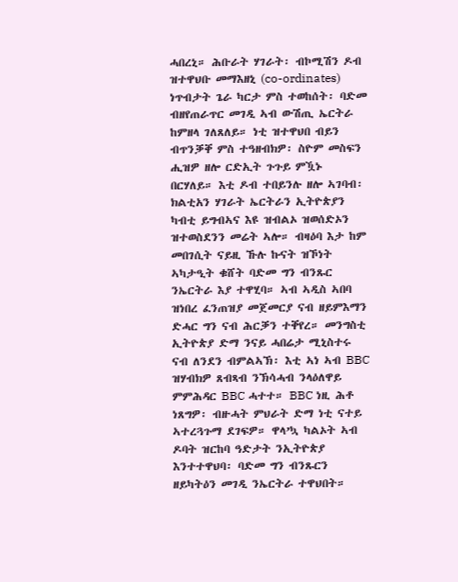ሓበረኒ። ሕቡራት ሃገራት፡ ብኮሚሽን ዶብ ዝተዋህቡ መማእዘኒ (co-ordinates) ነጥብታት ጌራ ካርታ ምስ ተወከሰት፡ ባድመ ብዘየጠራጥር መገዲ ኣብ ውሽጢ ኤርትራ ከምዘላ ገለጸለይ። ነቲ ዝተዋህበ ብይን ብጥንቓቐ ምስ ተዓዘብክዎ፡ ስዮም መስፍን ሒዝዎ ዘሎ ርድኢት ጉጉይ ምዃኑ በርሃለይ። እቲ ዶብ ተበይንሉ ዘሎ ኣገባብ፡ ክልቲአን ሃገራት ኤርትራን ኢትዮጵያን ካብቲ ይግብኣና እዩ ዝብልኦ ዝወሰድኦን ዝተወስደንን መሬት ኣሎ። ብዛዕባ እታ ከም መበገሲት ናይዚ ኹሉ ኩናት ዝኾነት ኣካታዒት ቁሸት ባድመ ግን ብንጹር ንኤርትራ እያ ተዋሂባ። ኣብ ኣዲስ ኣበባ ዝነበረ ፈንጠዝያ መጀመርያ ናብ ዘይምእማን ድሓር ግን ናብ ሕርቓን ተቐየረ። መንግስቲ ኢትዮጵያ ድማ ንናይ ሓበሬታ ሚኒስተሩ ናብ ለንደን ብምልኣኽ፡ እቲ ኣነ ኣብ BBC ዝሃብክዎ ጸብጻብ ንኽሳሓብ ንላዕለዋይ ምምሕዳር BBC ሓተተ። BBC ነዚ ሕቶ ነጸግዎ፡ ብዙሓት ምህራት ድማ ነቲ ናተይ ኣተረጓጉማ ደገፍዎ። ዋላ’ኳ ካልኦት ኣብ ዶባት ዝርከባ ዓድታት ንኢትዮጵያ እንተተዋህባ፡ ባድመ ግን ብንጹርን ዘይካትዕን መገዲ ንኤርትራ ተዋህበት።